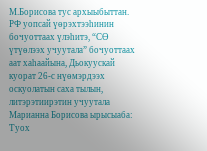М.Борисова тус архыыбыттан.
РФ уопсай үөрэхтээһинин бочуоттаах үлэһитэ, “СӨ үтүөлээх учуутала” бочуоттаах аат хаһаайына, Дьокуускай куорат 26‑с нүөмэрдээх оскуолатын саха тылын, литэрэтиирэтин учуутала Марианна Борисова ырысыаба:
Туох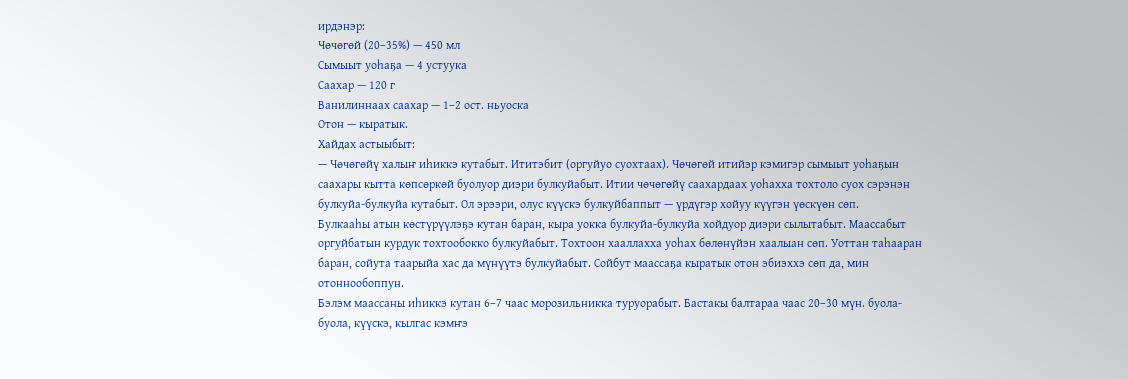ирдэнэр:
Чөчөгөй (20–35%) — 450 мл
Сымыыт уоһаҕа — 4 устуука
Саахар — 120 г
Ванилиннаах саахар — 1–2 ост. ньуоска
Отон — кыратык.
Хайдах астыыбыт:
— Чөчөгөйү халыҥ иһиккэ кутабыт. Ититэбит (оргуйуо суохтаах). Чөчөгөй итийэр кэмигэр сымыыт уоһаҕын саахары кытта көпсөркөй буолуор диэри булкуйабыт. Итии чөчөгөйү саахардаах уоһахха тохтоло суох сэрэнэн булкуйа-булкуйа кутабыт. Ол эрээри, олус күүскэ булкуйбаппыт — үрдүгэр хойуу күүгэн үөскүөн сөп.
Булкааһы атын көстүрүүлэҕэ кутан баран, кыра уокка булкуйа-булкуйа хойдуор диэри сылытабыт. Маассабыт оргуйбатын курдук тохтообокко булкуйабыт. Тохтоон хааллахха уоһах бөлөнүйэн хаалыан сөп. Уоттан таһааран баран, сойута таарыйа хас да мүнүүтэ булкуйабыт. Сойбут маассаҕа кыратык отон эбиэххэ сөп да, мин отоннообоппун.
Бэлэм маассаны иһиккэ кутан 6–7 чаас морозильникка туруорабыт. Бастакы балтараа чаас 20–30 мүн. буола-буола, күүскэ, кылгас кэмҥэ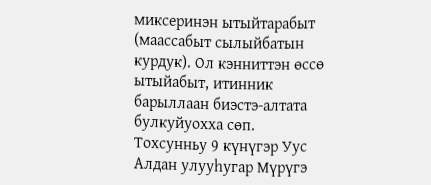миксеринэн ытыйтарабыт (маассабыт сылыйбатын курдук). Ол кэнниттэн өссө ытыйабыт, итинник барыллаан биэстэ-алтата булкуйуохха сөп.
Тохсунньу 9 күнүгэр Уус Алдан улууһугар Мүрүгэ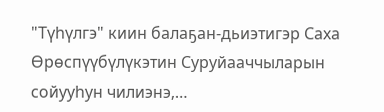"Түһүлгэ" киин балаҕан-дьиэтигэр Саха Өрөспүүбүлүкэтин Суруйааччыларын сойууһун чилиэнэ,…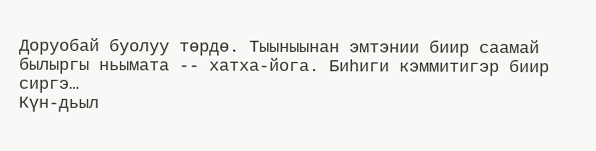Доруобай буолуу төрдө. Тыыныынан эмтэнии биир саамай былыргы ньымата -- хатха-йога. Биһиги кэммитигэр биир сиргэ…
Күн-дьыл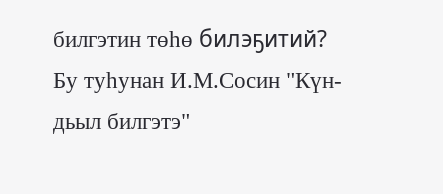билгэтин төһө билэҕитий? Бу туһунан И.М.Сосин "Күн-дьыл билгэтэ"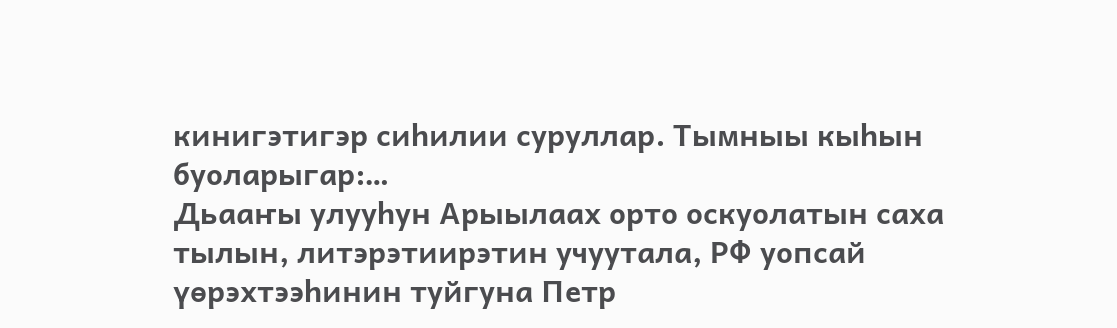кинигэтигэр сиһилии суруллар. Тымныы кыһын буоларыгар:…
Дьааҥы улууһун Арыылаах орто оскуолатын саха тылын, литэрэтиирэтин учуутала, РФ уопсай үөрэхтээһинин туйгуна Петр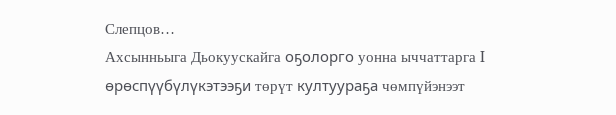Слепцов…
Ахсынньыга Дьокуускайга оҕолорго уонна ыччаттарга I өрөспүүбүлүкэтээҕи төрүт култуураҕа чөмпүйэнээт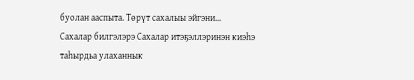буолан ааспыта. Төрүт сахалыы эйгэни…
Сахалар билгэлэрэ Сахалар итэҕэллэринэн киэһэ таһырдьа улаханнык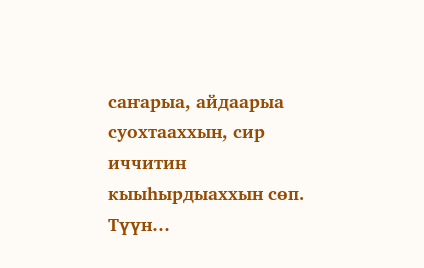саҥарыа, айдаарыа суохтааххын, сир иччитин кыыһырдыаххын сөп. Түүн…